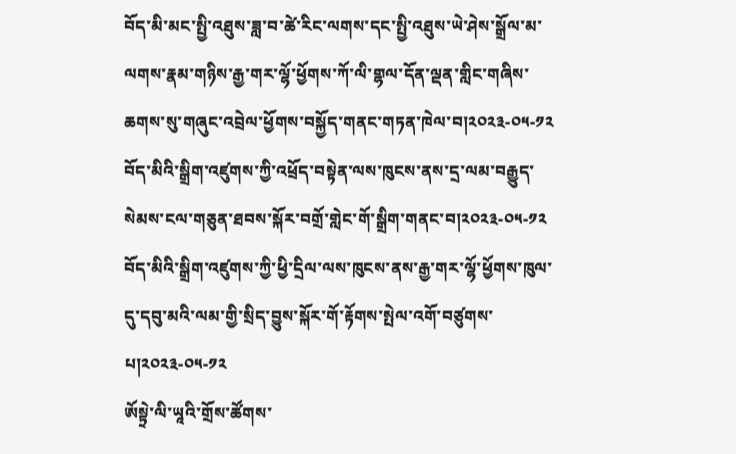བོད་མི་མང་སྤྱི་འཐུས་ཟླ་བ་ཚེ་རིང་ལགས་དང་སྤྱི་འཐུས་ཡེ་ཤེས་སྒྲོལ་མ་ལགས་རྣམ་གཉིས་རྒྱ་གར་ལྷོ་ཕྱོགས་ཀོ་ལི་གྷལ་དོན་ལྡན་གླིང་གཞིས་ཆགས་སུ་གཞུང་འབྲེལ་ཕྱོགས་བསྐྱོད་གནང་གཏན་ཁེལ་བ།༢༠༢༣-༠༥-༡༢
བོད་མིའི་སྒྲིག་འཛུགས་ཀྱི་འཕྲོད་བསྟེན་ལས་ཁུངས་ནས་དྲ་ལམ་བརྒྱུད་སེམས་ངལ་གཅུན་ཐབས་སྐོར་བགྲོ་གླེང་གོ་སྒྲིག་གནང་བ།༢༠༢༣-༠༥-༡༢
བོད་མིའི་སྒྲིག་འཛུགས་ཀྱི་ཕྱི་དྲིལ་ལས་ཁུངས་ནས་རྒྱ་གར་ལྷོ་ཕྱོགས་ཁུལ་དུ་དབུ་མའི་ལམ་གྱི་སྲིད་བྱུས་སྐོར་གོ་རྟོགས་སྤེལ་འགོ་བཙུགས་པ།༢༠༢༣-༠༥-༡༢
ཨོསྟྲེ་ལི་ཡཱའི་གྲོས་ཚོགས་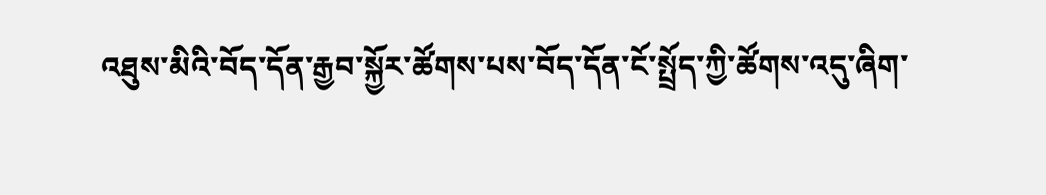འཐུས་མིའི་བོད་དོན་རྒྱབ་སྐྱོར་ཚོགས་པས་བོད་དོན་ངོ་སྤྲོད་ཀྱི་ཚོགས་འདུ་ཞིག་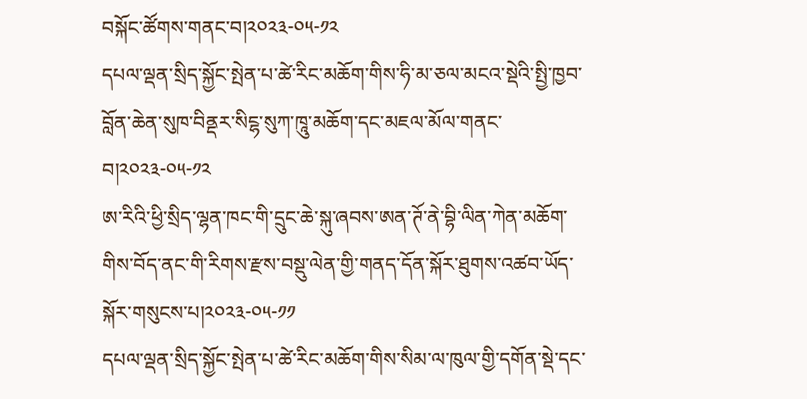བསྐོང་ཚོགས་གནང་བ།༢༠༢༣-༠༥-༡༢
དཔལ་ལྡན་སྲིད་སྐྱོང་སྤེན་པ་ཚེ་རིང་མཆོག་གིས་ཧི་མ་ཅལ་མངའ་སྡེའི་སྤྱི་ཁྱབ་བློན་ཆེན་སུཁ་བིནྡར་སིངྷ་སུཀ་ཁཱུ་མཆོག་དང་མཇལ་མོལ་གནང་བ།༢༠༢༣-༠༥-༡༢
ཨ་རིའི་ཕྱི་སྲིད་ལྷན་ཁང་གི་དྲུང་ཆེ་སྐུ་ཞབས་ཨན་ཊོ་ནེ་བྷི་ལིན་ཀེན་མཆོག་གིས་བོད་ནང་གི་རིགས་རྫས་བསྡུ་ལེན་གྱི་གནད་དོན་སྐོར་ཐུགས་འཚབ་ཡོད་སྐོར་གསུངས་པ།༢༠༢༣-༠༥-༡༡
དཔལ་ལྡན་སྲིད་སྐྱོང་སྤེན་པ་ཚེ་རིང་མཆོག་གིས་སིམ་ལ་ཁུལ་གྱི་དགོན་སྡེ་དང་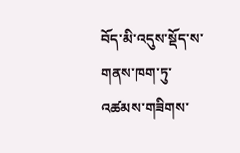བོད་མི་འདུས་སྡོད་ས་གནས་ཁག་ཏུ་འཚམས་གཟིགས་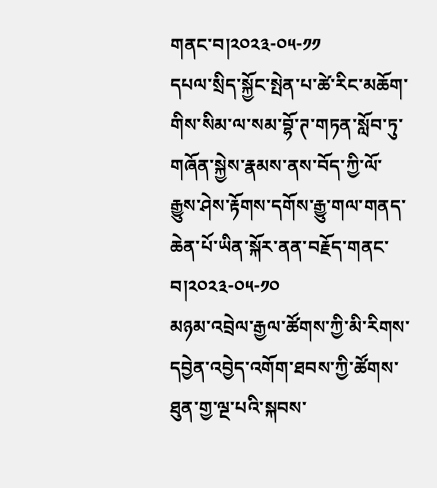གནང་བ།༢༠༢༣-༠༥-༡༡
དཔལ་སྲིད་སྐྱོང་སྤེན་པ་ཚེ་རིང་མཆོག་གིས་སིམ་ལ་སམ་བྷོ་ཊ་གཏན་སློབ་ཏུ་གཞོན་སྐྱེས་རྣམས་ནས་བོད་ཀྱི་ལོ་རྒྱུས་ཤེས་རྟོགས་དགོས་རྒྱུ་གལ་གནད་ཆེན་པོ་ཡིན་སྐོར་ནན་བརྗོད་གནང་བ།༢༠༢༣-༠༥-༡༠
མཉམ་འབྲེལ་རྒྱལ་ཚོགས་ཀྱི་མི་རིགས་དབྱེན་འབྱེད་འགོག་ཐབས་ཀྱི་ཚོགས་ཐུན་གྱ་ལྔ་པའི་སྐབས་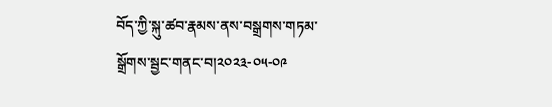བོད་ཀྱི་སྐུ་ཚབ་རྣམས་ནས་བསྒྲགས་གཏམ་སྒྲོགས་སྦྱང་གནང་བ།༢༠༢༣-༠༥-༠༩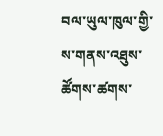བལ་ཡུལ་ཁུལ་གྱི་ས་གནས་འཐུས་ཚོགས་ཚགས་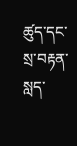ཚུད་དང་སྲ་བརྟན་སླད་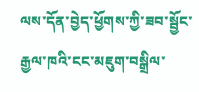ལས་དོན་བྱེད་ཕྱོགས་ཀྱི་ཟབ་སྦྱོང་རྒྱལ་ཁའི་ངང་མཇུག་བསྒྲིལ་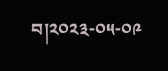བ།༢༠༢༣-༠༥-༠༩